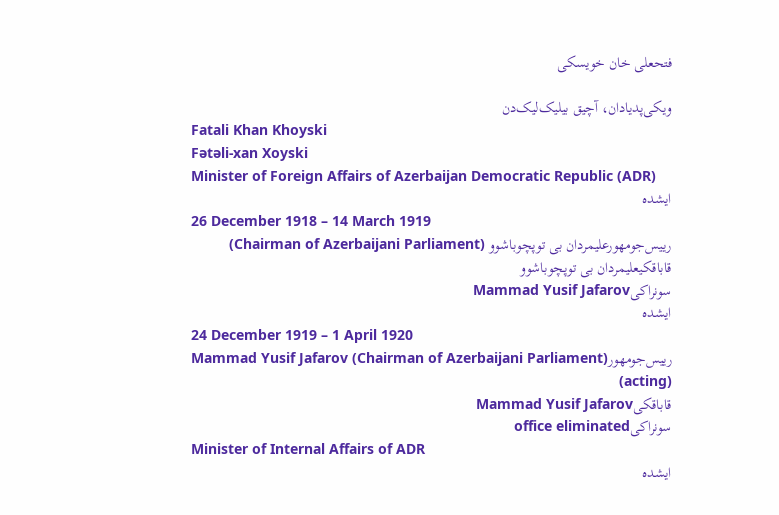فتحعلی خان خویسکی

ویکی‌پدیادان، آچیق بیلیک‌لیک‌دن
Fatali Khan Khoyski
Fətəli-xan Xoyski
Minister of Foreign Affairs of Azerbaijan Democratic Republic (ADR)
ایشده
26 December 1918 – 14 March 1919
رییس‌جومهورعلیمردان بی توپچوباشوو (Chairman of Azerbaijani Parliament)
قاباقکیعلیمردان بی توپچوباشوو
سونراکیMammad Yusif Jafarov
ایشده
24 December 1919 – 1 April 1920
رییس‌جومهورMammad Yusif Jafarov (Chairman of Azerbaijani Parliament) (acting)
قاباقکیMammad Yusif Jafarov
سونراکیoffice eliminated
Minister of Internal Affairs of ADR
ایشده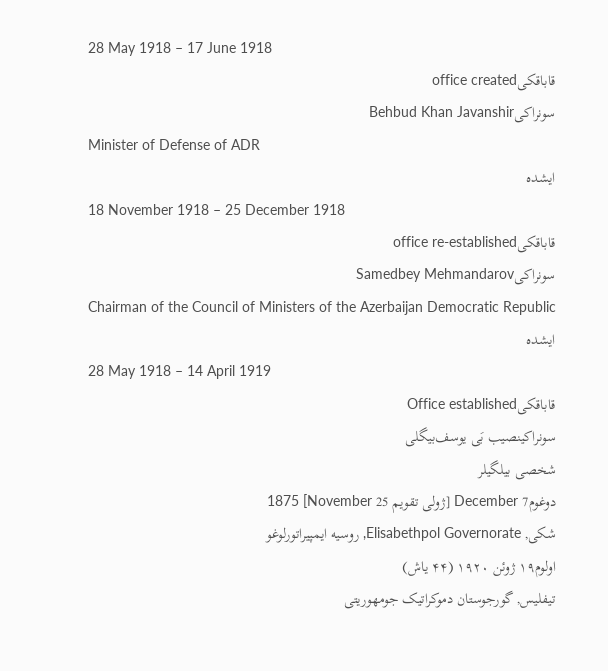28 May 1918 – 17 June 1918
قاباقکیoffice created
سونراکیBehbud Khan Javanshir
Minister of Defense of ADR
ایشده
18 November 1918 – 25 December 1918
قاباقکیoffice re-established
سونراکیSamedbey Mehmandarov
Chairman of the Council of Ministers of the Azerbaijan Democratic Republic
ایشده
28 May 1918 – 14 April 1919
قاباقکیOffice established
سونراکینصیب بَی یوسف‌بیگلی
شخصی بیلگیلر
دوغوم7 December [ژولی تقویم 25 November] 1875
شکی, Elisabethpol Governorate, روسیه ایمپیراتورلوغو
اولوم۱۹ ژوئن ۱۹۲۰ (۴۴ یاش)
تیفلیس, گورجوستان دموکراتیک جومهوریتی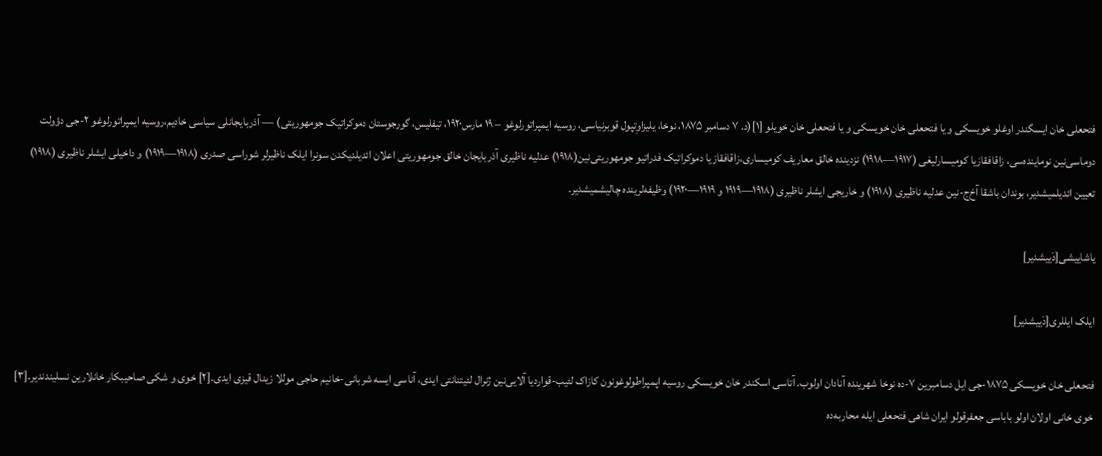فتحعلی خان ایسگندر اوغلو خویسکی و یا فتحعلی خان خویسکی و یا فتحعلی خان خویلو [۱](د. ۷ دسامبر ۱۸۷۵، نوخا، یلیزاوِتپول قوبرنیاسی، روسیه ایمپراتورلوغو – ۱۹ مارس۱۹۲۰، تیفلیس، گورجوستان دموکراتیک جومهوریتی) — آذربایجانلی سیاسی خادیم،روسیه ایمپراتورلوغو ۲-جی دؤولت دوماسی‌نین نوماینده‌سی، زاقافقازیا کومیسارلیغی (۱۹۱۷—۱۹۱۸) نزدینده خالق معاریف کومیساری،زاقافقازیا دموکراتیک فدراتیو جومهوریتی‌نین(۱۹۱۸) عدلیه ناظیری آذربایجان خالق جومهوریتی اعلان ائدیلدیکدن سونرا ایلک ناظیرلر شوراسی صدری (۱۹۱۸—۱۹۱۹) و داخیلی ایشلر ناظیری (۱۹۱۸) تعیین ائدیلمیشدیر، بوندان باشقا آخ‌ج-نین عدلیه ناظیری (۱۹۱۸) و خاریجی ایشلر ناظیری (۱۹۱۸—۱۹۱۹ و ۱۹۱۹—۱۹۲۰) وظیفه‌لرینده چالیشمیشدیر.

یاشاییشی[دَییشدیر]

ایلک ایللری[دَییشدیر]

فتحعلی خان خویسکی ۱۸۷۵-جی ایل دسامبرین ۷-ده نوخا شهرینده آنادان اولوب. آتاسی اسکندر خان خویسکی روسیه اپمپراطولوغونون کازاک لئیب-قواردیا آلایی‌نین ژنرال لئیتنانتی ایدی، آناسی ایسه شربانی-خانیم حاجی موللا زینال قیزی ایدی.[۲] خوی و شکی صاحیبکار خانلارین نسلیندندیر.[۳] خوی خانی اولان اولو باباسی جعفرقولو ایران شاهی فتحعلی ایله محاربه‌ده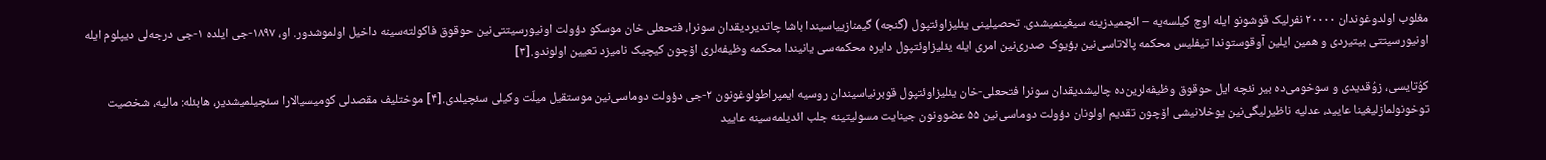مغلوب اولدوغوندان ۲۰۰۰۰ نفرلیک قوشونو ایله اوچ کیلسه‌یه – ائچمیدزینه سیغینمیشدی. تحصیلینی یئلیزاوئتپول (گنجه) گیمنازییاسیندا باشا چاتدیردیقدان سونرا، فتحعلی خان موسکو دؤولت اونیورسیتتی‌نین حوقوق فاکولته‌سینه داخیل اولموشدور. او، ۱۸۹۷-جی ایلده ۱-جی درجه‌لی دیپلوم ایله اونیورسیتتی بیتیردی و همین ایلین آوقوستوندا تیفلیس محکمه پالاتاسی‌نین بؤیوک صدری‌نین امری ایله یئلیزاوئتپول دایره محکمه‌سی یا‌نیندا محکمه وظیفه‌لری اۆچون کیچیک نامیزد تعیین اولوندو.[۳]

کوُتایسی، زوُقدیدی و سوخومی‌ده بیر نئچه ایل حوقوق وظیفه‌لرین‌ده چالیشدیقدان سونرا فتحعلی-خان یئلیزاوئتپول قوبرنیاسیندان روسیه ایمپراطولوغونون ۲-جی دؤولت دوماسی‌نین موستقیل میلّت وکیلی سئچیلدی.[۴] موختلیف مقصدلی کومیسیالارا سئچیلمیشدیر، هابئله: مالیه، شخصیت توخونولمازلیغینا عایید، عدلیه ناظیرلیگی‌نین یوخلانیشی اۆچون تقدیم اولونان دؤولت دوماسی‌نین ۵۵ عضوونون جینایت مسولیتینه جلب ائدیلمه‌سینه عایید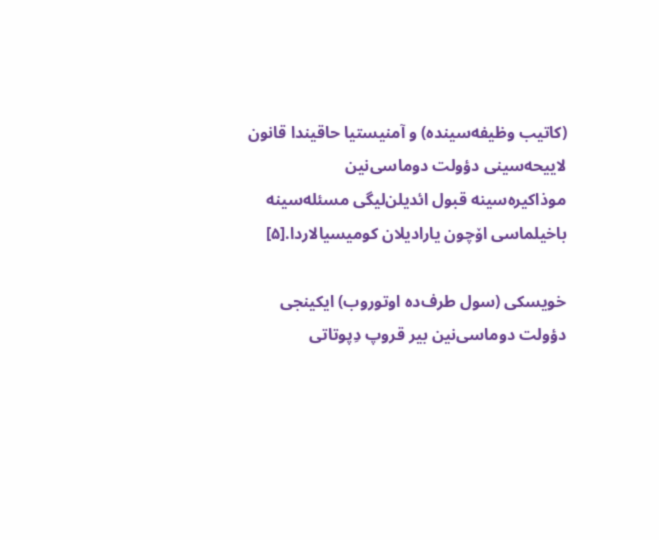(کاتیب وظیفه‌سینده) و آمنیستیا حاقیندا قانون لاییحه‌سینی دؤولت دوماسی‌نین موذاکیره‌سینه قبول ائدیلن‌لیگی مسئله‌سینه باخیلماسی اۆچون یارادیلان کومیسیالاردا.[۵]

خویسکی (سول طرف‌ده اوتوروب) ایکینجی دؤولت دوماسی‌نین بیر قروپ دِپوتاتی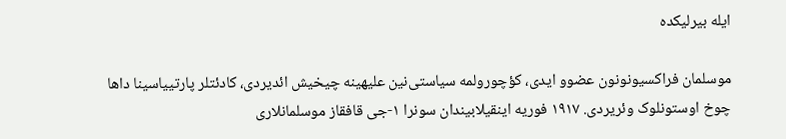ایله بیرلیکده

موسلمان فراکسیونونون عضوو ایدی، کؤچورولمه سیاستی‌نین علیهینه چیخیش ائدیردی، کادئتلر پارتییاسینا داها چوخ اوستونلوک وئریردی. ۱۹۱۷ فوریه اینقیلابیندان سونرا ۱-جی قافقاز موسلمانلاری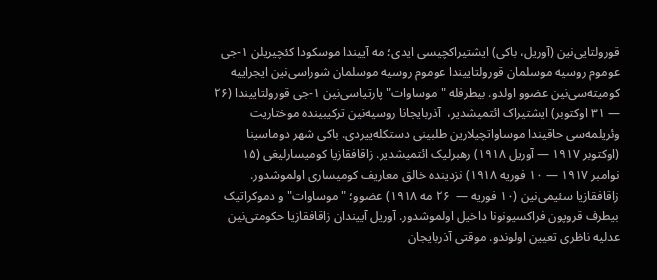قورولتایی‌نین (آوریل، باکی) ایشتیراکچیسی ایدی؛ مه آییندا موسکودا کئچیریلن ۱-جی عوموم روسیه موسلمان قورولتاییندا عوموم روسیه موسلمان شوراسی‌نین ایجراییه کومیته‌سی‌نین عضوو اولدو. بیطرفله "موساوات" پارتیاسی‌نین ۱-جی قورولتاییندا (۲۶ — ۳۱ اوکتوبر) ایشتیراک ائتمیشدیر،  آذربایجانا روسیه‌نین ترکیبینده موختاریت وئریلمه‌سی حاقیندا موساواتچیلارین طلبینی دستکله‌ییردی. باکی شهر دوماسینا (اوکتوبر ۱۹۱۷ — آوریل ۱۹۱۸) رهبرلیک ائتمیشدیر. زاقافقازیا کومیسارلیغی (۱۵ نوامبر ۱۹۱۷ — ۱۰ فوریه ۱۹۱۸) نزدینده خالق معاریف کومیساری اولموشدور. زاقافقازیا سئیمی‌نین (۱۰ فوریه —  ۲۶ مه ۱۹۱۸) عضوو؛ "موساوات" و دموکراتیک بیطرف قروپون فراکسیونونا داخیل اولموشدور. آوریل آییندان زاقافقازیا حکومتی‌نین عدلیه ناظری تعیین اولوندو. موقتی آذربایجان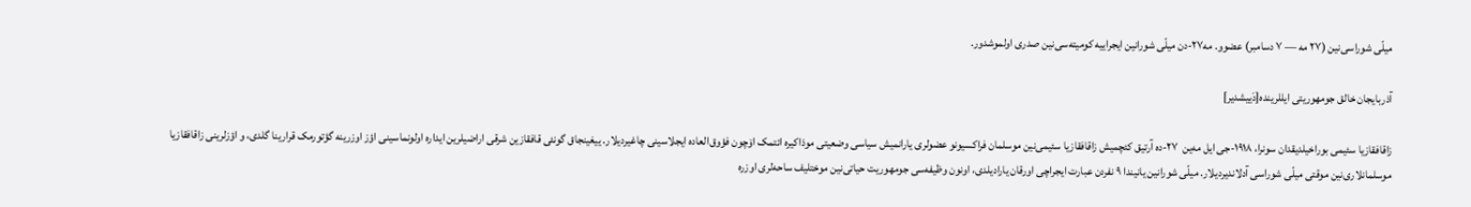میلّی شوراسی‌نین (۲۷ مه — ۷ دسامبر) عضوو. مه۲۷-دن میلّی شورا‌نین ایجراییه کومیته‌سی‌نین صدری اولموشدور.

آذربایجان خالق جومهوریتی ایللرینده[دَییشدیر]

زاقافقازیا سئیمی بوراخیلدیقدان سونرا، ۱۹۱۸-جی ایل مه‌ین  ۲۷-ده آرتیق کئچمیش زاقافقازیا سئیمی‌نین موسلمان فراکسیونو عضولری یارانمیش سیاسی وضعیتی موذاکیره ائتمک اۆچون فؤوق‌العاده ایجلاسینی چاغیردیلار. ییغینجاق گونئی قافقازین شرقی اراضیلرین ایداره اولونماسینی اؤز اوزرینه گؤتورمک قرارینا گلدی، و اؤزلرینی زاقافقازیا موسلمانلاری‌نین موقتی میلّی شوراسی آدلاندیردیلار. میلّی شورا‌نین یا‌نیندا ۹ نفردن عبارت ایجراچی اورقان یارادیلدی، اونون وظیفه‌سی جومهوریت حیاتی‌نین موختلیف ساحه‌لری اوزره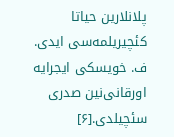پلانلارین حیاتا کئچیریلمه‌سی ایدی. ف. خویسکی ایجرایه اورقا‌نی‌نین صدری سئچیلدی.[۶]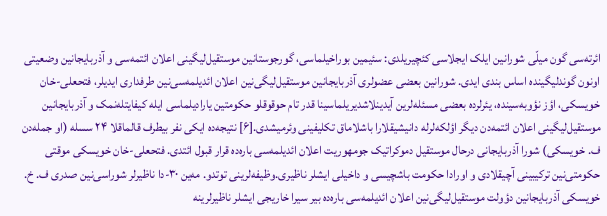ائرته‌سی گون میلّی شورا‌نین ایلک ایجلاسی کئچیریلدی: سئیمین بوراخیلماسی، گورجوستا‌نین موستقیل‌لیگینی اعلان ائتمه‌سی و آذربایجا‌نین وضعیتی اونون گوندلیگینده اساس بندی ایدی. شورا‌نین بعضی عضولری آذربایجا‌نین موستقیل‌لیگی‌نین اعلان ائدیلمه‌سی‌نین طرفداری ایدیلر، فتحعلی-خان خویسکی، اؤز نؤوبه‌سینده، یئرلرده بعضی مسئله‌لرین آیدینلاشدیریلماسینا قدر تام حوقوقلو حکومتین یارادیلماسی ایله کیفایتله‌نمک و آذربایجا‌نین موستقیل‌لیگینی اعلان ائتمه‌دن دیگر اؤلکه‌لرله دانیشیقلارا باشلاماق تکلیفینی وئرمیشدی.[۶] نتیجه‌ده ایکی نفر بیطرف قالماقلا ۲۴ سسله (او جمله‌دن ف. خویسکی) شورا آذربایجانی درحال موستقیل دموکراتیک جومهوریت اعلان ائدیلمه‌سی باره‌ده قرار قبول ائتدی. فتحعلی-خان خویسکی موقتی حکومتی‌نین ترکیبینی آچیقلادی و اورادا حکومت باشچیسی و داخیلی ایشلر ناظیری.وظیفه‌لرینی توتدو. مه‌ین ۳۰-دا ناظیرلر شوراسی‌نین صدری ف. خ. خویسکی آذربایجا‌نین دؤولت موستقیل‌لیگی‌نین اعلان ائدیلمه‌سی باره‌ده بیر سیرا خاریجی ایشلر ناظیرلرینه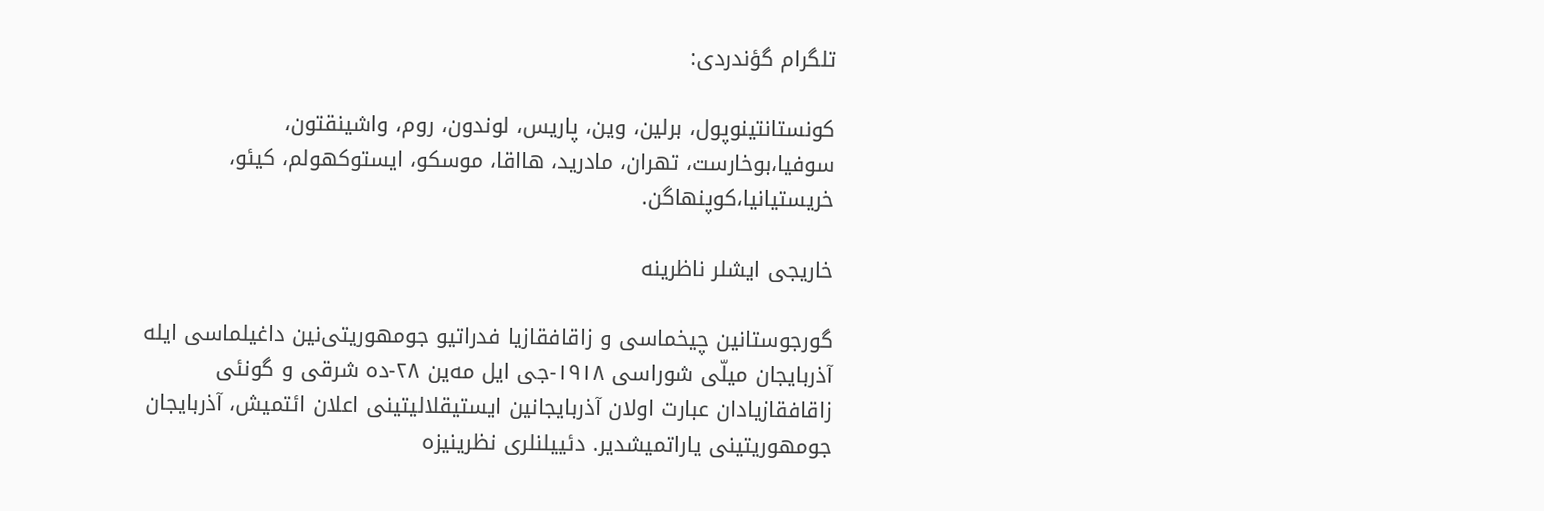تلگرام گؤندردی:

کونستانتینوپول، برلین، وین، پاریس، لوندون، روم، واشینقتون، سوفیا،بوخارست، تهران، مادرید، هااقا، موسکو، ایستوکهولم، کیئو، خریستیانیا،کوپنهاگن.

خاریجی ایشلر ناظرینه

گورجوستا‌نین چیخماسی و زاقافقازیا فدراتیو جومهوریتی‌نین داغیلماسی ایله آذربایجان میلّی شوراسی ۱۹۱۸-جی ایل مه‌ین ۲۸-ده شرقی و گونئی زاقافقازیادان عبارت اولان آذربایجا‌نین ایستیقلالیتینی اعلان ائتمیش، آذربایجان جومهوریتینی یاراتمیشدیر. دئییلنلری نظرینیزه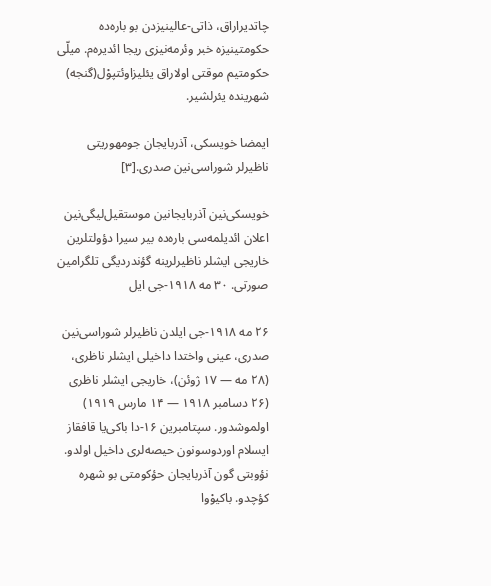چاتدیراراق، ذاتی-عالینیزدن بو باره‌ده حکومتینیزه خبر وئرمه‌نیزی ریجا ائدیره‌م. میلّی حکومتیم موقتی اولاراق یئلیزاوئتپوْل(گنجه) شهرینده یئرلشیر.

ایمضا خویسکی، آذربایجان جومهوریتی ناظیرلر شوراسی‌نین صدری.[۳]

خویسکی‌نین آذربایجا‌نین موستقیل‌لیگی‌نین اعلان ائدیلمه‌سی باره‌ده بیر سیرا دؤولتلرین خاریجی ایشلر ناظیرلرینه گؤندردیگی تلگرامین صورتی. ۳۰ مه ۱۹۱۸-جی ایل

۲۶ مه ۱۹۱۸-جی ایلدن ناظیرلر شوراسی‌نین صدری، عینی واختدا داخیلی ایشلر ناظری، (۲۸ مه — ۱۷ ژوئن)، خاریجی ایشلر ناظری (۲۶ دسامبر ۱۹۱۸ — ۱۴ مارس ۱۹۱۹) اولموشدور. سپتامبرین ۱۶-دا باکی‌یا قافقاز ایسلام اوردوسونون حیصه‌لری داخیل اولدو. نؤوبتی گون آذربایجان حؤکومتی بو شهره کؤچدو. باکیوْوا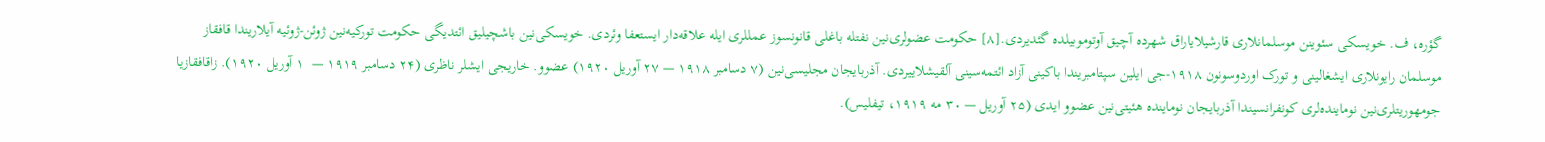گؤره، ف. خویسکی سئوینن موسلمانلاری قارشیلایاراق شهرده آچیق آوتوموبیلده گئدیردی.[۸] حکومت عضولری‌نین نفتله باغلی قانونسوز عمللری ایله علاقه‌دار ایستعفا وئردی. خویسکی‌نین باشچیلیق ائتدیگی حکومت تورکیه‌‌نین ژوئن-ژوئیه آیلاریندا قافقاز موسلمان رایونلاری ایشغالینی و تورک اوردوسونون ۱۹۱۸-جی ایلین سپتامبریندا باکینی آزاد ائتمه‌سینی آلقیشلاییردی. آذربایجان مجلیسی‌نین (۷ دسامبر ۱۹۱۸ — ۲۷ آوریل ۱۹۲۰) عضوو. خاریجی ایشلر ناظری (۲۴ دسامبر ۱۹۱۹ —  ۱ آوریل ۱۹۲۰). زاقافقازیا جومهوریتلری‌نین نوماینده‌لری کونفرانسیندا آذربایجان نوماینده هئیتی‌نین عضوو ایدی (۲۵ آوریل — ۳۰ مه ۱۹۱۹، تیفلیس).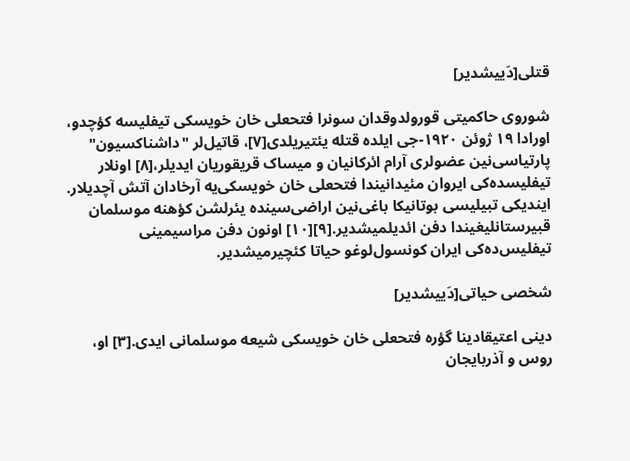قتلی[دَییشدیر]

شوروی حاکمیتی قورولدوقدان سونرا فتحعلی خان خویسکی تیفلیسه کؤچدو، اورادا ۱۹ ژوئن ۱۹۲۰-جی ایلده قتله یئتیریلدی[۷]، قاتیل‌لر "داشناکسیون" پارتیاسی‌نین عضولری آرام ائرکانیان و میساک قریقوریان ایدیلر،[۸] اونلار تیفلیسده‌کی ایروان مئیدا‌نیندا فتحعلی خان خویسکی‌یه آرخادان آتش آچدیلار. ایندیکی تبیلیسی بوتانیکا باغی‌نین اراضی‌سینده یئرلشن کؤهنه موسلمان قبیرستانلیغیندا دفن ائدیلمیشدیر.[۹][۱۰] اونون دفن مراسیمینی تیفلیس‌ده‌کی ایران کونسول‌لوغو حیاتا کئچیرمیشدیر.

شخصی حیاتی[دَییشدیر]

دینی اعتیقادینا گؤره فتحعلی خان خویسکی شیعه موسلمانی ایدی.[۳] او، روس و آذربایجان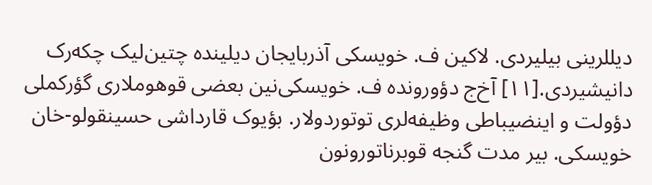دیللرینی بیلیردی. لاکین ف. خویسکی آذربایجان دیلینده چتین‌لیک چکه‌رک دانیشیردی.[۱۱] آخ‌ج دؤورونده ف. خویسکی‌نین بعضی قوهوملاری گؤرکملی دؤولت و اینضیباطی وظیفه‌لری توتوردولار. بؤیوک قارداشی حسینقولو-خان خویسکی. بیر مدت گنجه قوبرناتورونون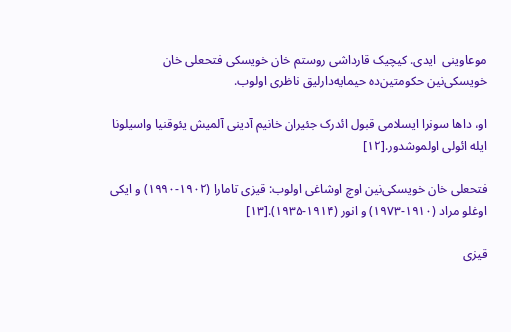موعاوینی  ایدی. کیچیک قارداشی روستم خان خویسکی فتحعلی خان خویسکی‌نین حکومتین‌ده حیمایه‌دارلیق ناظری اولوب.

او، داها سونرا ایسلامی قبول ائد‌رک جئیران خانیم آدینی آلمیش یئوقنیا واسیلونا ایله ائولی اولموشدور.[۱۲]

فتحعلی خان خویسکی‌نین اوچ اوشاغی اولوب: قیزی تامارا (۱۹۰۲-۱۹۹۰) و ایکی اوغلو مراد (۱۹۱۰-۱۹۷۳) و انور (۱۹۱۴-۱۹۳۵).[۱۳]

قیزی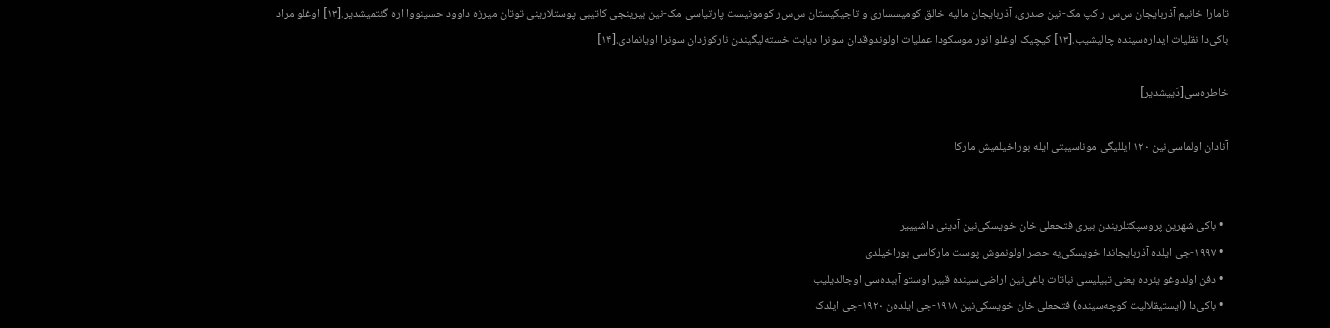تامارا خانیم آذربایجان س‌س ر کپ مک-نین صدری، آذربایجان مالیه خالق کومیسساری و تاجیکیستان س‌س‌ر کومونیست پارتیاسی مک-نین بیرینجی کاتیبی پوستلارینی توتان میرزه داوود حسینووا اره گئتمیشدیر.[۱۳] اوغلو مراد باکی‌دا نقلیات ایداره‌سینده چالیشیب.[۱۳] کیچیک اوغلو انور موسکودا عملیات اولوندوقدان سونرا دیابت خسته‌لیگیندن‌ نارکوزدان سونرا اویانمادی.[۱۴]

خاطره‌سی[دَییشدیر]

آنادان اولماسی‌نین ۱۲۰ ایللیگی موناسیبتی ایله بوراخیلمیش مارکا


  • باکی شهرین پروسپکتلریندن بیری فتحعلی خان خویسکی‌نین آدینی داشیییر
  • ۱۹۹۷-جی ایلده آذربایجاندا خویسکی‌یه حصر اولونموش پوست مارکاسی بوراخیلدی
  • دفن اولدوغو یئرده یعنی تبیلیسی نباتات باغی‌نین اراضی‌سینده قبیر اوستو آببده‌سی اوجالدیلیب
  • باکی‌دا (ایستیقلالیت کوچه‌سینده) فتحعلی خان خویسکی‌نین ۱۹۱۸-جی ایلده‌ن ۱۹۲۰-جی ایلدک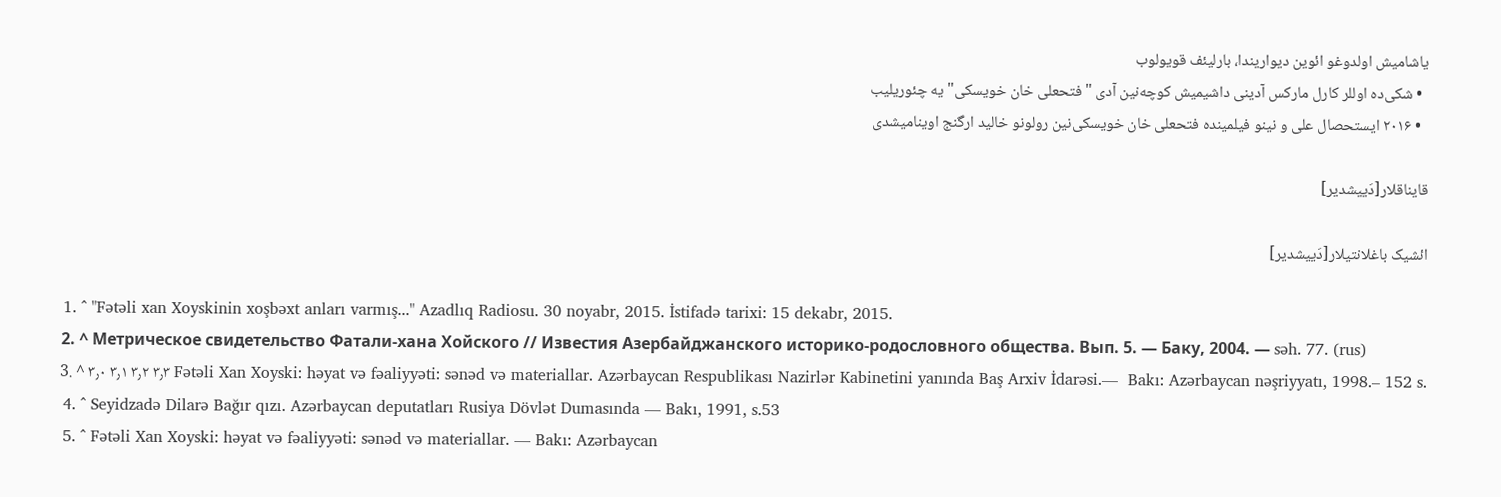یاشامیش اولدوغو ائوین دیواریندا، بارلیئف قویولوب
  • شکی‌ده اوللر کارل مارکس آدینی داشیمیش کوچه‌‌نین آدی " فتحعلی خان خویسکی"یه چئوریلیب
  • ۲۰۱۶ ایستحصال علی و ‌نینو فیلمینده فتحعلی خان خویسکی‌نین رولونو خالید ارگنج اوینامیشدی

قایناقلار[دَییشدیر]

ائشیک باغلانتیلار[دَییشدیر]

  1. ^ "Fətəli xan Xoyskinin xoşbəxt anları varmış..." Azadlıq Radiosu. 30 noyabr, 2015. İstifadə tarixi: 15 dekabr, 2015.
  2. ^ Метрическое свидетельство Фатали-хана Хойского // Известия Азербайджанского историко-родословного общества. Вып. 5. — Баку, 2004. — səh. 77. (rus)
  3. ^ ۳٫۰ ۳٫۱ ۳٫۲ ۳٫۳ Fətəli Xan Xoyski: həyat və fəaliyyəti: sənəd və materiallar. Azərbaycan Respublikası Nazirlər Kabinetini yanında Baş Arxiv İdarəsi.—  Bakı: Azərbaycan nəşriyyatı, 1998.– 152 s.
  4. ^ Seyidzadə Dilarə Bağır qızı. Azərbaycan deputatları Rusiya Dövlət Dumasında — Bakı, 1991, s.53
  5. ^ Fətəli Xan Xoyski: həyat və fəaliyyəti: sənəd və materiallar. — Bakı: Azərbaycan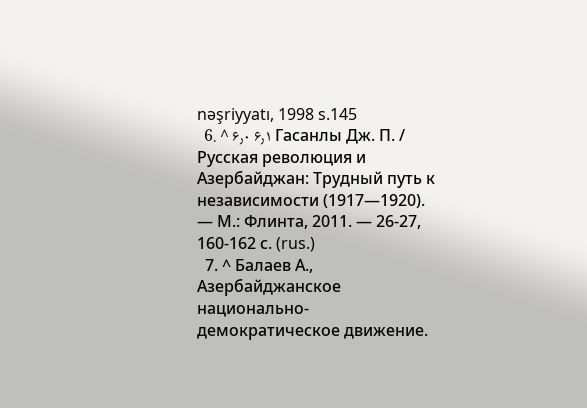nəşriyyatı, 1998 s.145
  6. ^ ۶٫۰ ۶٫۱ Гасанлы Дж. П. / Русская революция и Азербайджан: Трудный путь к независимости (1917—1920). — М.: Флинта, 2011. — 26-27, 160-162 с. (rus.)
  7. ^ Балаев А., Азербайджанское национально-демократическое движение.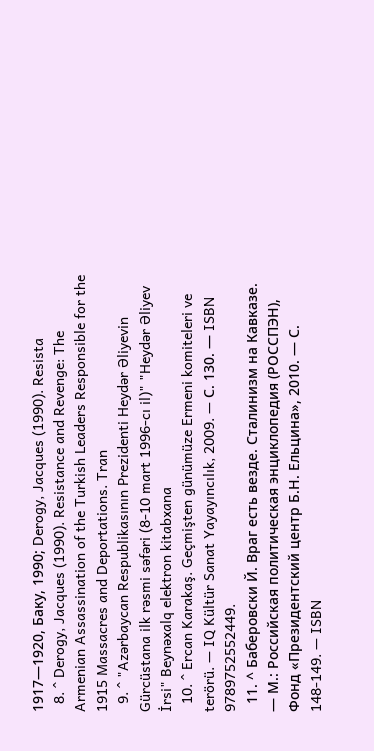1917—1920, Баку, 1990; Derogy, Jacques (1990). Resista
  8. ^ Derogy, Jacques (1990). Resistance and Revenge: The Armenian Assassination of the Turkish Leaders Responsible for the 1915 Massacres and Deportations. Tran
  9. ^ "Azərbaycan Respublikasının Prezidenti Heydər Əliyevin Gürcüstana ilk rəsmi səfəri (8-10 mart 1996-cı il)" "Heydər Əliyev İrsi" Beynəxalq elektron kitabxana
  10. ^ Ercan Karakaş. Geçmişten günümüze Ermeni komiteleri ve terörü. — IQ Kültür Sanat Yayayıncılık, 2009. — С. 130. — ISBN 9789752552449.
  11. ^ Баберовски Й. Враг есть везде. Сталинизм на Кавказе. — М.: Российская политическая энциклопедия (РОССПЭН), Фонд «Президентский центр Б.Н. Ельцина», 2010. — С. 148-149. — ISBN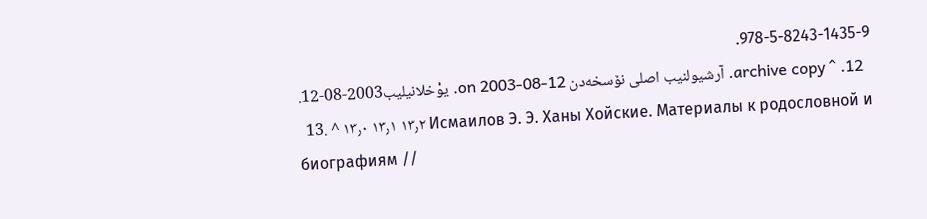978-5-8243-1435-9.
  12. ^ archive copy. آرشیولنیب اصلی نۆسخه‌دن on 2003-08-12. یوْخلانیلیب2003-08-12.
  13. ^ ۱۳٫۰ ۱۳٫۱ ۱۳٫۲ Исмаилов Э. Э. Ханы Хойские. Материалы к родословной и биографиям //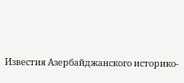Известия Азербайджанского историко-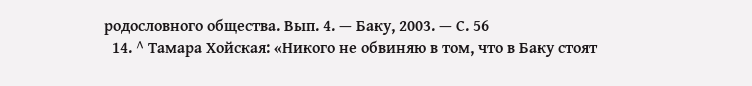родословного общества. Вып. 4. — Баку, 2003. — С. 56
  14. ^ Тамара Хойская: «Никого не обвиняю в том, что в Баку стоят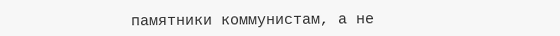памятники коммунистам, а не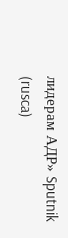лидерам АДР» Sputnik (rusca)